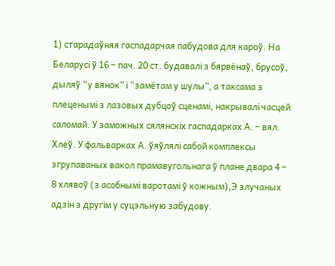1) старадаўняя гаспадарчая пабудова для кароў. На Беларусі ў 16 – пач. 20 ст. будавалі з бярвёнаў, брусоў, дыляў “у вянок” і “замётам у шулы”, а таксама з плеценымі з лазовых дубцоў сценамі, накрывалі часцей саломай. У заможных сялянскіх гаспадарках А. – вял. Хлеў. У фальварках А. ўяўлялі сабой комплексы згрупаваных вакол прамавугольнага ў плане двара 4 – 8 хлявоў (з асобнымі варотамі ў кожным),Э злучаных адзін з другім у суцэльную забудову.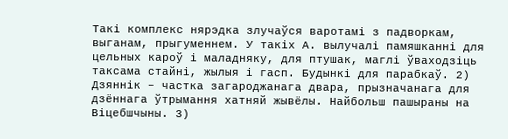Такі комплекс нярэдка злучаўся варотамі з падворкам, выганам, прыгуменнем. У такіх А. вылучалі памяшканні для цельных кароў і маладняку, для птушак, маглі ўваходзіць таксама стайні, жылыя і гасп. Будынкі для парабкаў. 2) Дзяннік – частка загароджанага двара, прызначанага для дзённага ўтрымання хатняй жывёлы. Найбольш пашыраны на Віцебшчыны. 3)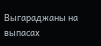Выгараджаны на выпасах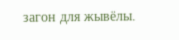загон для жывёлы.